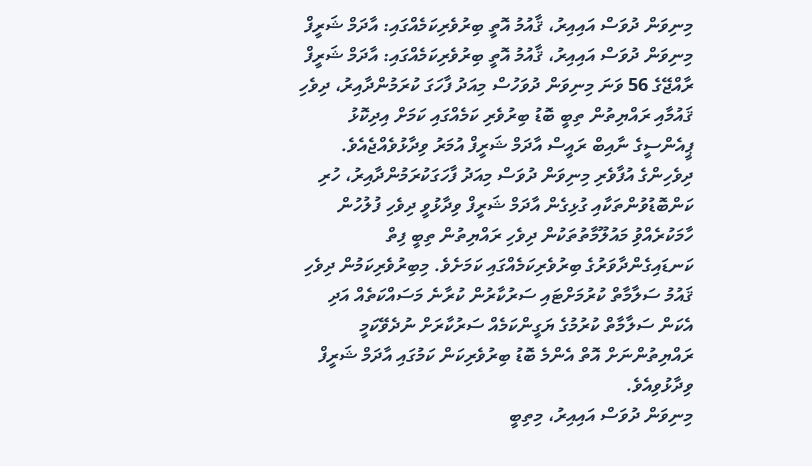މިނިވަން ދުވަސް އައިއިރު، ޤާއުމު އޮތީ ބިރުވެރިކަމެއްގައި: އާދަމް ޝަރީފް
މިނިވަން ދުވަސް އައިއިރު، ޤާއުމު އޮތީ ބިރުވެރިކަމެއްގައި: އާދަމް ޝަރީފް
ރާއްޖޭގެ 56 ވަނަ މިނިވަން ދުވަހުސް މިއަދު ފާހަގަ ކުރަމުންދާއިރު، ދިވެހި ޤައުމާއި ރައްޔިތުން ތިބީ ބޮޑު ބިރުވެރި ކަމެއްގައި ކަމަށް އިދިކޮޅު ޕީއެންސީގެ ނާއިބް ރައީސް އާދަމް ޝަރީފް އުމަރު ވިދާޅުވެއްޖެއެވެ.
ދިވެހިންގެ އުފާވެރި މިނިވަން ދުވަސް މިއަދު ފާހަގަކުރަމުންދާއިރު، ހުރި ކަންބޮޑުވުންތަކާއި ގުޅިގެން އާދަމް ޝަރީފް ވިދާޅުވީ ދިވެހި ފުލުހުން ހާމަކުރެއްވިު މައުލޫމާތުތަކުން ދިވެހި ރައްޔިތުން ތިބީ ފިތް ކަނޑައިގެންދާވަރުގެ ބިރުވެރިކަމެއްގައި ކަމަށެވެ. މިބިރުވެރިކަމުން ދިވެހި ޤައުމު ސަލާމާތް ކުރުމަށްޓައި ސަރުކާރުން ކުރާނެ މަސައްކަތެއް އަދި އެކަން ސަލާމާތް ކުރުމުގެ ޔަގީންކަމެއް ސަރުކާރަށް ނުދެވޭކަމީ ރައްޔިތުންނަށް އޮތް އެންމެ ބޮޑު ބިރުވެރިކަން ކަމުގައި އާދަމް ޝަރީފް ވިދާޅުވިއެވެ.
މިނިވަން ދުވަސް އައިއިރު، މިތިބީ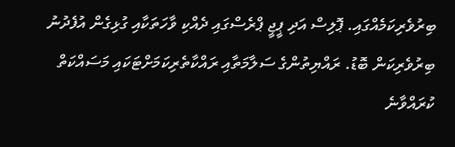ބިރުވެރިކަމެއްގައި. ޕޮލިސް އަދި ޕީޖީ ޕްރެސްގައި ދެއްކި ވާހަތަކާއި ގުޅިގެން އުފެދުނު ބިރުވެރިކަން ބޮޑު. ރައްޔިތުންގެ ސަލާމަތާއި ރައްކާތެރިކަމަށްޓަކައި މަސައްކަތް ކުރައްވާނެ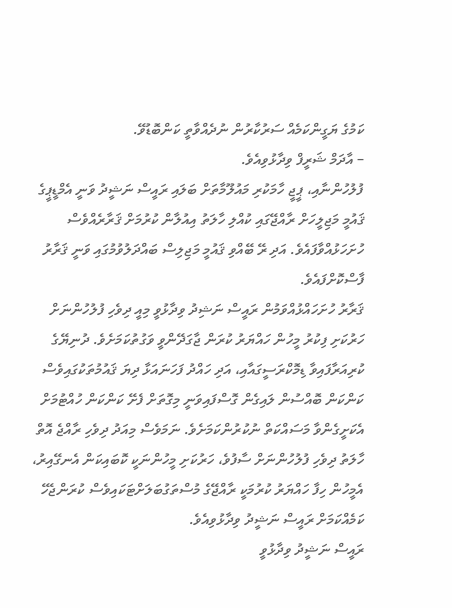ކަމުގެ ޔަގީންކަމެއް ސަރުކާރުން ނުދެއްވާތީ ކަންބޮޑުވޭ.
– އާދަމް ޝަރީފް ވިދާޅުވިއެވެ.
ފުލުހުންނާއި، ޕީޖީ ހާމަކުރި މައުލޫމާތަށް ބަލައި ރައީސް ނަޝީދު ވަނީ އެމްޑީޕީގެ ޤައުމީ މަޖިލީހަށް ރާއްޖޭގައި ކުއްލި ހާލަތު އިއުލާން ކުރުމަށް ޤަރާރެއްވެސް ހުށަހަޅުއްވާފައެވެ. އަދި ރޭ ބޭއްވި ޤައުމީ މަޖިލިސް ބައްދަލުވުމުގައި ވަނީ ޤަރާރު ފާސްކޮށްފައެވެ.
ޤަރާރު ހުށަހައްޅުއްވަމުން ރައީސް ނަޝިދު ވިދާޅުވީ މިއީ ދިވެހި ފުލުހުންނަށް ހަރުކަށި ފިކުރު މީހުން ހައްޔަރު ކުރަން ޖާގަދޭންވީ ވަގުތުކަމަށެވެ. ދުނިޔޭގެ ކުރިއަރާފައިވާ ޑިމޮކްރަސީގައާއި، އަދި ހައްދު ފަހަނައަޅާ ދިޔަ ޤައުމުތަކުގައިވެސް ކަންކަން ބޮއްސުން ލައިގެން ގޮސްފައިވަނީ މިގޮތަށް ފެށޭ ކަންކަން ހުއްޓުމަށް އެކަށީގެންވާ މަސައްކަތް ނުކުރުންކަމަށެވެ. ނަމަވެސް މިއަދު ދިވެހި ރާއްޖެ އޮތް ހާލަތު ދިވެހި ފުލުހުންނަށް ސާފުވެ، ހަރުކަށި މީހުންނަކީ ކޮބައިކަން އެނގޭއިރު، އެމީހުން ހިފާ ހައްޔަރު ކުރުމަކީ ރާއްޖޭގެ މުސްތަގުބަލަށްޓަކައިވެސް ކުރަންޖެހޭ ކަމެއްކަމަށް ރައީސް ނަޝީދު ވިދާޅުވިއެވެ.
ރައީސް ނަޝީދު ވިދާޅުވީ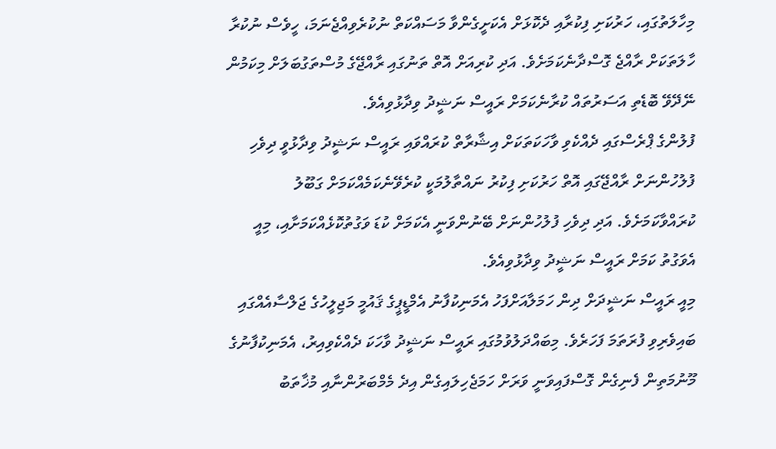މިހާލަތުގައި، ހަރުކަށި ފިކުރާއި ދެކޮޅަށް އެކަށީގެންވާ މަސައްކަތް ނުކުރެވިއްޖެނަމަ، ހީވެސް ނުކުރާ ހާލަތަކަށް ރާއްޖެ ގޮސްދާނެކަމަށެވެ. އަދި ކުރިއަށް އޮތް ތަނުގައި ރާއްޖޭގެ މުސްތަގުބަލަށް މިކަމުން ނޭދޭވޭ ބޮޑެތި އަސަރުތައް ކުރާނެކަމަށް ރައީސް ނަޝީދު ވިދާޅުވިއެވެ.
ފުލުންގެ ޕްރެސްގައި ދެއްކެވި ވާހަކަތަކަށް އިޝާރާތް ކުރައްވައި ރައީސް ނަޝީދު ވިދާޅުވީ ދިވެހި ފުލުހުންނަށް ރާއްޖޭގައި އޮތް ހަރުކަށި ފިކުރު ނައްތާލުމަކީ ކުރެވޭނެކަމެއްކަމަށް ގަބޫލު ކުރައްވާކަމަށެވެ. އަދި ދިވެހި ފުލުހުންނަށް ބޭނުންވަނީ އެކަމަށް ކުޑަ ވަގުތުކޮޅެއްކަމަށާއި، މިއީ އެވަގުތު ކަމަށް ރައީސް ނަޝީދު ވިދާޅުވިއެވެ.
މިއީ ރައީސް ނަޝީދަށް ދިން ހަމަލާއަށްފަހު އެމަނިކުފާނު އެމްޑީޕީގެ ޤައުމީ މަޖިލީހުގެ ޖަލްސާއެއްގައި ބައިވެރިވި ފުރަތަމަ ފަހަރެވެ. މިބައްދަލުވުމުގައި ރައީސް ނަޝީދު ވާހަކަ ދެއްކެވިއިރު، އެމަނިކުފާނުގެ މޫނުމަތިން ފެނިގެން ގޮސްފައިވަނީ ވަރަށް ހަމަޖެހިލައިގެން އިދެ މެމްބަރުންނާއި މުޚާތަބު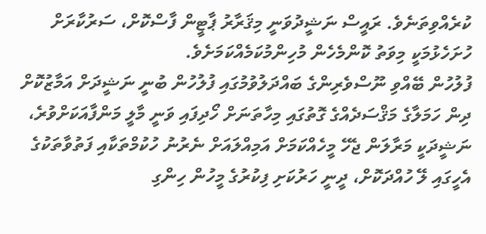ކުރެއްވިތަނެވެ. ރައީސް ނަޝީދުވަނީ މިޤަރާރު ޕާޓީން ފާސްކޮށް، ސަރުކާރަށް ހުށަހެޅުމަކީ މިވަތު ކޮންމެހެން މުހިންމުކަމެއްކަމަށެވެ.
ފުލުހުން ބޭއްވި ނޫސްވެރިންގެ ބައްދަލުވުމުގައި ފުލުހުން ބުނީ ނަޝީދަށް އަމާޒުކޮށް ދިން ހަމަލާގެ މަޤްސަދެއްގެ ގޮތުގައި މިހާތަނަށް ހޯދިފައި ވަނީ މާލީ މަންފާއަކަށްވުރެ، ނަޝީދަކީ މަރާލަން ޖެހޭ މީހެއްކަމަށް އަމިއްލައަށް ނެރުނު ހުކުމްތަކާއި ފަތުވާތަކުގެ އެހީގައި ލޭ ހުއްދަކޮށް، ދީނީ ހަރުކަށި ފިކުރުގެ މީހުން ހިންގި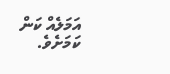އަމަލެއް ކަން ކަމަށެވެ.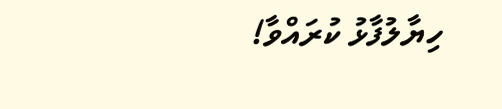ހިޔާލުފާޅު ކުރައްވާ!